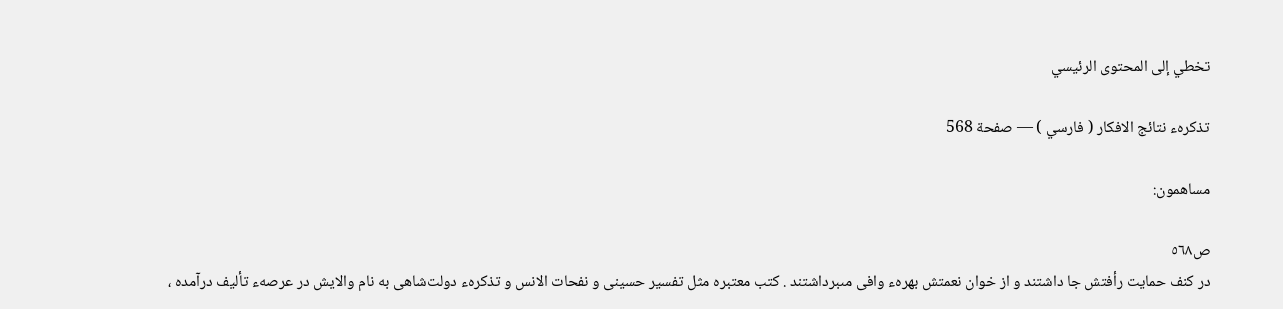تخطي إلى المحتوى الرئيسي

تذكرهء نتائج الافكار ( فارسي ) — صفحة 568

مساهمون:

ص٥٦٨
در كنف حمايت رأفتش جا داشتند و از خوان نعمتش بهرهء وافى مىبرداشتند . كتب معتبره مثل تفسير حسينى و نفحات الانس و تذكرهء دولت‌شاهى به نام والايش در عرصهء تأليف درآمده ،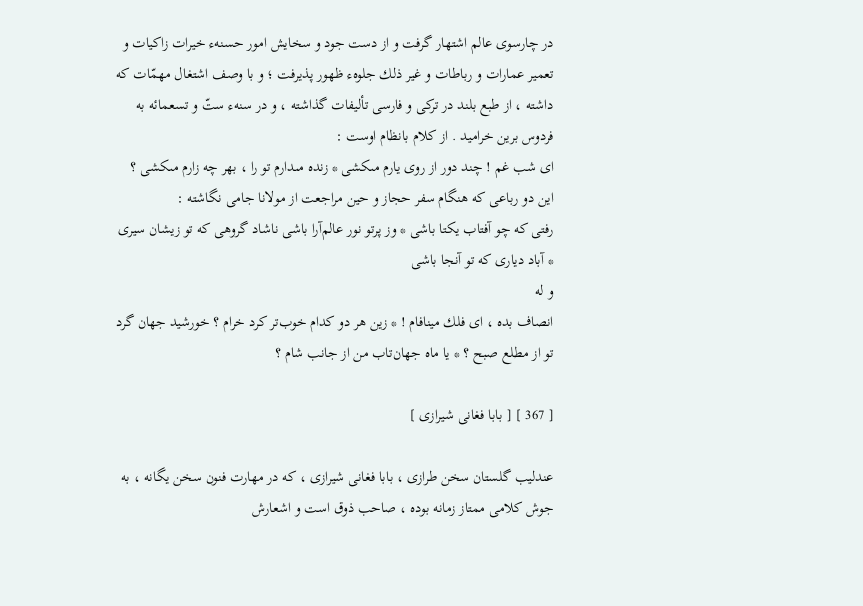در چارسوى عالم اشتهار گرفت و از دست جود و سخايش امور حسنهء خيرات زاكيات و تعمير عمارات و رباطات و غير ذلك جلوهء ظهور پذيرفت ؛ و با وصف اشتغال مهمّات كه داشته ، از طبع بلند در تركى و فارسى تأليفات گذاشته ، و در سنهء ستّ و تسعمائه به فردوس برين خراميد . از كلام بانظام اوست :
اى شب غم ! چند دور از روى يارم مىكشى * زنده مىدارم تو را ، بهر چه زارم مىكشى ؟
اين دو رباعى كه هنگام سفر حجاز و حين مراجعت از مولانا جامى نگاشته :
رفتى كه چو آفتاب يكتا باشى * وز پرتو نور عالم‌آرا باشى ناشاد گروهى كه تو زيشان سيرى * آباد ديارى كه تو آنجا باشى
و له
انصاف بده ، اى فلك مينافام ! * زين هر دو كدام خوب‌تر كرد خرام ؟ خورشيد جهان گرد تو از مطلع صبح ؟ * يا ماه جهان‌تاب من از جانب شام ؟

[ 367 ] [ بابا فغانى شيرازى ]

عندليب گلستان سخن طرازى ، بابا فغانى شيرازى ، كه در مهارت فنون سخن يگانه ، به جوش كلامى ممتاز زمانه بوده ، صاحب ذوق است و اشعارش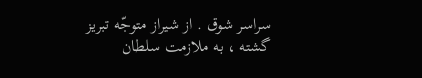سراسر شوق . از شيراز متوجّه تبريز گشته ، به ملازمت سلطان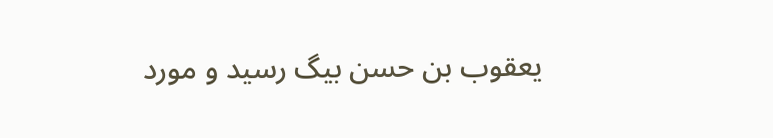يعقوب بن حسن بيگ رسيد و مورد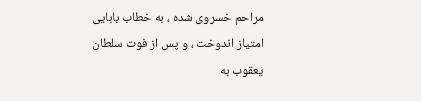مراحم خسروى شده ، به خطاب بابايى امتياز اندوخت ، و پس از فوت سلطان يعقوب به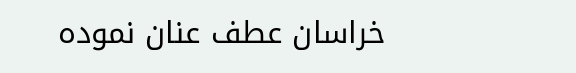خراسان عطف عنان نموده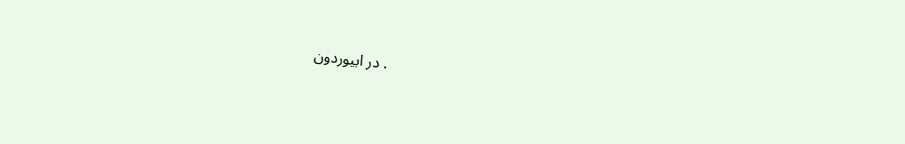. در ابيوردون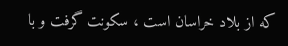كه از بلاد خراسان است ، سكونت گرفت و با